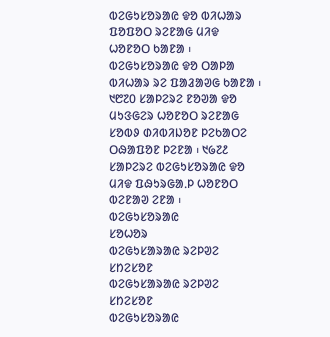ᱵᱮᱜᱩᱥᱚᱨᱟᱭ ᱫᱚ ᱵᱤᱦᱟᱨ ᱯᱚᱯᱚᱛ ᱨᱮᱱᱟᱜ ᱢᱤᱫ ᱦᱚᱱᱚᱛ ᱠᱟᱱᱟ ᱾ ᱵᱮᱜᱩᱥᱚᱨᱟᱭ ᱫᱚ ᱛᱟᱞᱟ ᱵᱤᱦᱟᱨ ᱨᱮ ᱯᱟᱲᱟᱣᱜ ᱠᱟᱱᱟ ᱾ ᱑᱘᱗᱐ ᱥᱟᱞᱮᱨᱮ ᱱᱚᱣᱟ ᱫᱚ ᱢᱩᱝᱜᱮᱨ ᱦᱚᱱᱚᱛ ᱨᱮᱱᱟᱜ ᱥᱚᱵᱽ ᱰᱤᱵᱤᱡᱚᱱ ᱞᱮᱠᱟᱛᱮ ᱛᱷᱟᱯᱚᱱ ᱞᱮᱱᱟ ᱾ ᱑᱙᱗᱒ ᱥᱟᱞᱮᱨᱮ ᱵᱮᱜᱩᱥᱚᱨᱟᱭ ᱫᱚ ᱢᱤᱫ ᱯᱷᱩᱨᱜᱟᱹᱞ ᱦᱚᱱᱚᱛ ᱵᱮᱱᱟᱣ ᱮᱱᱟ ᱾
ᱵᱮᱜᱩᱥᱚᱨᱟᱭ
ᱥᱚᱦᱚᱨ
ᱵᱮᱜᱩᱥᱟᱨᱟᱭ ᱨᱮᱞᱣᱮ ᱥᱴᱮᱥᱚᱱ
ᱵᱮᱜᱩᱥᱟᱨᱟᱭ ᱨᱮᱞᱣᱮ ᱥᱴᱮᱥᱚᱱ
ᱵᱮᱜᱩᱥᱚᱨᱟᱭ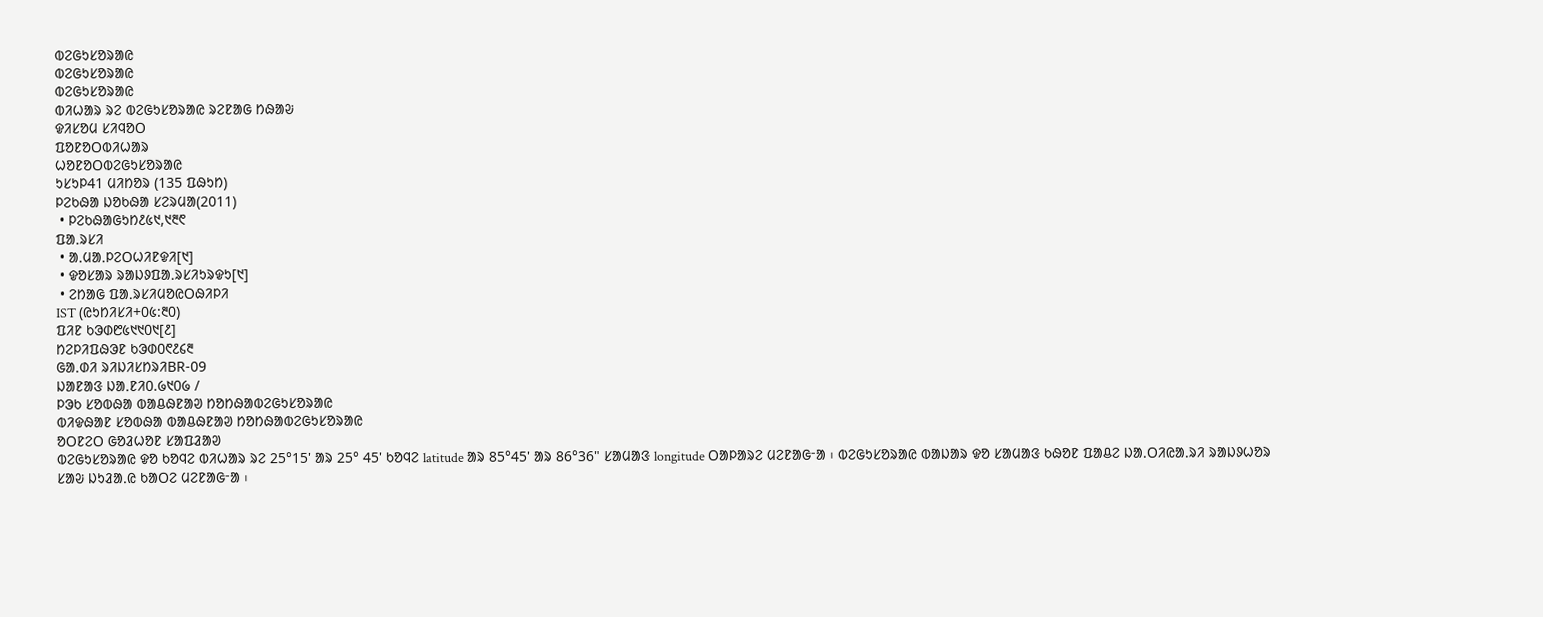ᱵᱮᱜᱩᱥᱚᱨᱟᱭ
ᱵᱮᱜᱩᱥᱚᱨᱟᱭ
ᱵᱮᱜᱩᱥᱚᱨᱟᱭ
ᱵᱤᱦᱟᱨ ᱨᱮ ᱵᱮᱜᱩᱥᱚᱨᱟᱭ ᱨᱮᱱᱟᱜ ᱴᱷᱟᱶ
ᱫᱤᱥᱚᱢ ᱥᱤᱧᱚᱛ
ᱯᱚᱱᱚᱛᱵᱤᱦᱟᱨ
ᱦᱚᱱᱚᱛᱵᱮᱜᱩᱥᱚᱨᱟᱭ
ᱩᱥᱩᱞ41 ᱢᱤᱴᱚᱨ (135 ᱯᱷᱩᱴ)
ᱞᱮᱠᱷᱟ ᱡᱚᱠᱷᱟ ᱥᱮᱨᱢᱟ(2011)
 • ᱞᱮᱠᱷᱟᱜᱩᱴ᱒᱕᱑,᱑᱓᱖
ᱯᱟᱹᱨᱥᱤ
 • ᱟᱹᱢᱟᱹᱞᱮᱛᱦᱤᱱᱫᱤ[᱑]
 • ᱫᱚᱥᱟᱨ ᱨᱟᱡᱽᱯᱟᱹᱨᱥᱤᱩᱨᱫᱩ[᱑]
 • ᱮᱴᱟᱜ ᱯᱟᱹᱨᱥᱤᱢᱚᱭᱛᱷᱤᱞᱤ
IST (ᱭᱩᱴᱤᱥᱤ+᱐᱕:᱓᱐)
ᱯᱤᱱ ᱠᱳᱰ᱘᱕᱑᱑᱐᱑[᱒]
ᱴᱮᱞᱤᱯᱷᱳᱱ ᱠᱳᱰ᱐᱖᱒᱔᱓
ᱜᱟᱹᱰᱤ ᱨᱤᱡᱤᱥᱴᱨᱤBR-09
ᱡᱟᱱᱟᱝ ᱡᱟᱹᱱᱤ᱐.᱙᱑᱐᱙ /
ᱞᱳᱠ ᱥᱚᱵᱷᱟ ᱵᱟᱪᱷᱱᱟᱣ ᱴᱚᱴᱷᱟᱵᱮᱜᱩᱥᱚᱨᱟᱭ
ᱵᱤᱫᱷᱟᱱ ᱥᱚᱵᱷᱟ ᱵᱟᱪᱷᱱᱟᱣ ᱴᱚᱴᱷᱟᱵᱮᱜᱩᱥᱚᱨᱟᱭ
ᱚᱛᱱᱮᱛ ᱜᱚᱲᱦᱚᱱ ᱥᱟᱯᱲᱟᱣ
ᱵᱮᱜᱩᱥᱚᱨᱟᱭ ᱫᱚ ᱠᱚᱧᱮ ᱵᱤᱦᱟᱨ ᱨᱮ 25°15' ᱟᱨ 25° 45' ᱠᱚᱧᱮ latitude ᱟᱨ 85°45' ᱟᱨ 86°36" ᱥᱟᱢᱟᱝ longitude ᱛᱟᱞᱟᱨᱮ ᱢᱮᱱᱟᱜᱼᱟ ᱾ ᱵᱮᱜᱩᱥᱚᱨᱟᱭ ᱵᱟᱡᱟᱨ ᱫᱚ ᱥᱟᱢᱟᱝ ᱠᱷᱚᱱ ᱯᱟᱪᱮ ᱡᱟᱹᱛᱤᱭᱟᱹᱨᱤ ᱨᱟᱡᱽᱦᱚᱨ ᱥᱟᱶ ᱡᱩᱲᱟᱹᱭ ᱠᱟᱛᱮ ᱢᱮᱱᱟᱜᱼᱟ ᱾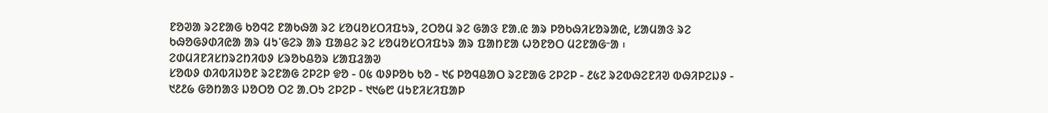ᱱᱚᱣᱟ ᱨᱮᱱᱟᱜ ᱠᱚᱧᱮ ᱱᱟᱠᱷᱟ ᱨᱮ ᱥᱚᱢᱚᱥᱛᱤᱯᱩᱨ, ᱮᱛᱚᱢ ᱨᱮ ᱜᱟᱝ ᱱᱟᱹᱭ ᱟᱨ ᱞᱚᱠᱷᱤᱥᱚᱨᱟᱭ, ᱥᱟᱢᱟᱝ ᱨᱮ ᱠᱷᱚᱜᱽᱰᱤᱭᱟ ᱟᱨ ᱢᱩᱸᱜᱮᱨ ᱟᱨ ᱯᱟᱪᱮ ᱨᱮ ᱥᱚᱢᱚᱥᱛᱤᱯᱩᱨ ᱟᱨ ᱯᱟᱴᱱᱟ ᱦᱚᱱᱚᱛ ᱢᱮᱱᱟᱜᱼᱟ ᱾
ᱮᱰᱢᱤᱱᱤᱥᱴᱨᱮᱴᱤᱵᱽ ᱥᱨᱚᱠᱪᱚᱨ ᱥᱟᱯᱲᱟᱣ
ᱥᱚᱵᱽ ᱰᱤᱵᱤᱡᱚᱱ ᱨᱮᱱᱟᱜ ᱮᱞᱮᱞ ᱫᱚ - ᱐᱕ ᱵᱽᱞᱚᱠ ᱠᱚ - ᱑᱔ ᱞᱚᱧᱪᱟᱛ ᱨᱮᱱᱟᱜ ᱮᱞᱮᱞ - ᱒᱕᱗ ᱨᱮᱵᱷᱮᱱᱤᱣ ᱵᱷᱤᱞᱮᱡᱽ - ᱑᱒᱒᱙ ᱜᱚᱴᱟᱝ ᱡᱚᱛᱚ ᱛᱮ ᱟᱹᱛᱩ ᱮᱞᱮᱞ - ᱑᱑᱙᱘ ᱢᱩᱱᱤᱥᱤᱯᱟᱞ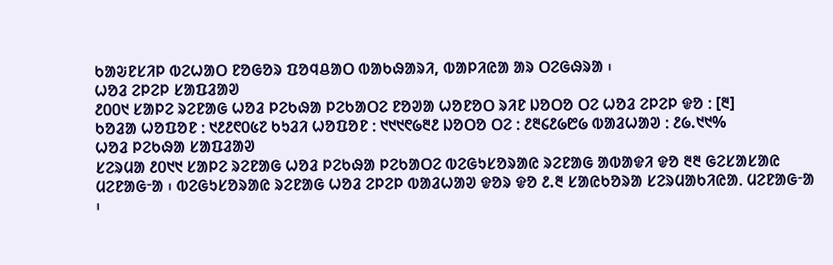ᱠᱟᱶᱱᱥᱤᱞ ᱵᱮᱦᱟᱛ ᱱᱚᱜᱚᱨ ᱯᱚᱧᱪᱟᱛ ᱵᱟᱠᱷᱟᱨᱤ, ᱵᱟᱞᱤᱭᱟ ᱟᱨ ᱛᱮᱜᱷᱨᱟ ᱾
ᱦᱚᱲ ᱮᱞᱮᱞ ᱥᱟᱯᱲᱟᱣ
᱒᱐᱐᱑ ᱥᱟᱞᱮ ᱨᱮᱱᱟᱜ ᱦᱚᱲ ᱞᱮᱠᱷᱟ ᱞᱮᱠᱟᱛᱮ ᱱᱚᱣᱟ ᱦᱚᱱᱚᱛ ᱨᱤᱱ ᱡᱚᱛᱚ ᱛᱮ ᱦᱚᱲ ᱮᱞᱮᱞ ᱫᱚ ᱺ [᱓]
ᱠᱚᱲᱟ ᱦᱚᱯᱚᱱ ᱺ ᱑᱒᱒᱖᱐᱕᱗ ᱠᱩᱲᱤ ᱦᱚᱯᱚᱱ ᱺ ᱑᱑᱑᱖᱙᱓᱒ ᱡᱚᱛᱚ ᱛᱮ ᱺ ᱒᱓᱔᱒᱙᱘᱙ ᱵᱟᱲᱦᱟᱣ ᱺ ᱒᱙.᱑᱑%
ᱦᱚᱲ ᱞᱮᱠᱷᱟ ᱥᱟᱯᱲᱟᱣ
ᱥᱮᱨᱢᱟ ᱒᱐᱑᱑ ᱥᱟᱞᱮ ᱨᱮᱱᱟᱜ ᱦᱚᱲ ᱞᱮᱠᱷᱟ ᱞᱮᱠᱟᱛᱮ ᱵᱮᱜᱩᱥᱚᱨᱟᱭ ᱨᱮᱱᱟᱜ ᱟᱵᱟᱫᱤ ᱫᱚ ᱓᱓ ᱜᱮᱥᱟᱥᱟᱭ ᱢᱮᱱᱟᱜᱼᱟ ᱾ ᱵᱮᱜᱩᱥᱚᱨᱟᱭ ᱨᱮᱱᱟᱜ ᱦᱚᱲ ᱮᱞᱮᱞ ᱵᱟᱲᱦᱟᱣ ᱫᱚᱨ ᱫᱚ ᱒.᱓ ᱥᱟᱭᱠᱚᱨᱟ ᱥᱮᱨᱢᱟᱠᱤᱭᱟᱹ ᱢᱮᱱᱟᱜᱼᱟ ᱾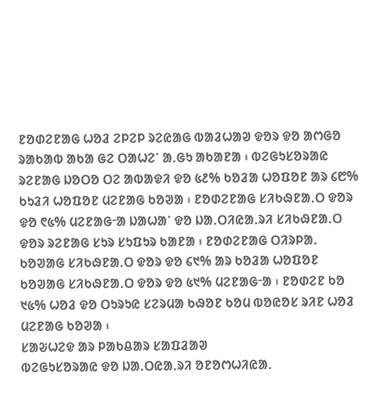ᱱᱚᱰᱮᱱᱟᱜ ᱦᱚᱲ ᱮᱞᱮᱞ ᱨᱮᱭᱟᱜ ᱵᱟᱲᱦᱟᱣ ᱫᱚᱨ ᱫᱚ ᱟᱬᱜᱚ ᱨᱟᱠᱟᱵ ᱟᱠᱟ ᱜᱮ ᱛᱟᱦᱮᱸ ᱟᱹᱜᱩ ᱟᱠᱟᱱᱟ ᱾ ᱵᱮᱜᱩᱥᱚᱨᱟᱭ ᱨᱮᱱᱟᱜ ᱡᱚᱛᱚ ᱛᱮ ᱟᱵᱟᱫᱤ ᱫᱚ ᱕᱒% ᱠᱚᱲᱟ ᱦᱚᱯᱚᱱ ᱟᱨ ᱔᱘% ᱠᱩᱲᱤ ᱦᱚᱯᱚᱱ ᱢᱮᱱᱟᱜ ᱠᱚᱣᱟ ᱾ ᱱᱚᱰᱮᱱᱟᱜ ᱥᱤᱠᱷᱱᱟᱹᱛ ᱫᱚᱨ ᱫᱚ ᱖᱕% ᱢᱮᱱᱟᱜᱼᱟ ᱡᱟᱦᱟᱸ ᱫᱚ ᱡᱟᱹᱛᱤᱭᱟᱹᱨᱤ ᱥᱤᱠᱷᱱᱟᱹᱛ ᱫᱚᱨ ᱨᱮᱱᱟᱜ ᱥᱩᱨ ᱥᱩᱯᱩᱨ ᱠᱟᱱᱟ ᱾ ᱱᱚᱰᱮᱱᱟᱜ ᱛᱤᱨᱞᱟᱹ ᱠᱚᱣᱟᱜ ᱥᱤᱠᱷᱱᱟᱹᱛ ᱫᱚᱨ ᱫᱚ ᱔᱑% ᱟᱨ ᱠᱚᱲᱟ ᱦᱚᱯᱚᱱ ᱠᱚᱣᱟᱜ ᱥᱤᱠᱷᱱᱟᱹᱛ ᱫᱚᱨ ᱫᱚ ᱕᱑% ᱢᱮᱱᱟᱜᱼᱟ ᱾ ᱱᱚᱰᱮᱱ ᱠᱚ ᱑᱕% ᱦᱚᱲ ᱫᱚ ᱛᱩᱨᱩᱭ ᱥᱮᱨᱢᱟ ᱠᱷᱚᱱ ᱠᱚᱢ ᱵᱚᱭᱚᱥ ᱨᱤᱱ ᱦᱚᱲ ᱢᱮᱱᱟᱜ ᱠᱚᱣᱟ ᱾
ᱥᱟᱶᱦᱮᱫ ᱟᱨ ᱞᱟᱠᱪᱟᱨ ᱥᱟᱯᱲᱟᱣ
ᱵᱮᱜᱩᱥᱚᱨᱟᱭ ᱫᱚ ᱡᱟᱹᱛᱭᱟᱹᱨᱤ ᱚᱱᱚᱬᱦᱤᱭᱟᱹ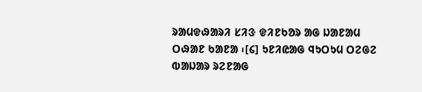ᱨᱟᱢᱫᱷᱟᱨᱤ ᱥᱤᱝ ᱫᱤᱱᱠᱚᱨ ᱟᱜ ᱡᱟᱱᱟᱢ ᱛᱷᱟᱱ ᱠᱟᱱᱟ ᱾[᱔] ᱩᱱᱤᱭᱟᱜ ᱧᱩᱛᱩᱢ ᱛᱮᱜᱮ ᱵᱟᱡᱟᱨ ᱨᱮᱱᱟᱜ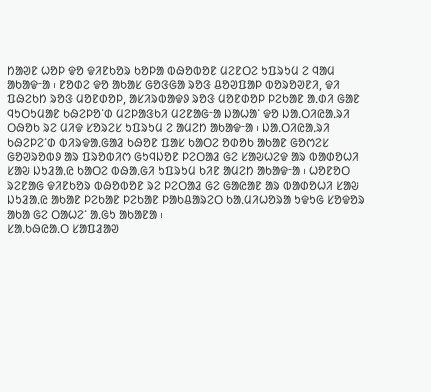ᱴᱟᱣᱱ ᱦᱚᱞ ᱫᱚ ᱫᱤᱱᱠᱚᱨ ᱠᱚᱞᱟ ᱵᱷᱚᱵᱚᱱ ᱢᱮᱱᱛᱮ ᱩᱯᱨᱩᱢ ᱮ ᱧᱟᱢ ᱟᱠᱟᱫᱼᱟ ᱾ ᱱᱚᱰᱮ ᱫᱚ ᱟᱠᱟᱥ ᱜᱚᱝᱜᱟ ᱨᱚᱝ ᱪᱚᱣᱯᱟᱞ ᱵᱚᱨᱚᱣᱱᱤ, ᱫᱤ ᱯᱷᱮᱠᱴ ᱨᱚᱝ ᱢᱚᱱᱰᱚᱞ, ᱟᱥᱤᱨᱵᱟᱫᱽ ᱨᱚᱝ ᱢᱚᱱᱰᱚᱞ ᱞᱮᱠᱟᱱ ᱟᱹᱰᱤ ᱜᱟᱱ ᱧᱩᱛᱩᱢᱟᱱ ᱠᱷᱮᱞᱚᱸᱰ ᱢᱮᱞᱟᱝᱠᱤ ᱢᱮᱱᱟᱜᱼᱟ ᱡᱟᱦᱟᱸ ᱫᱚ ᱡᱟᱹᱛᱤᱭᱟᱹᱨᱤ ᱛᱷᱚᱠ ᱨᱮ ᱢᱤᱫ ᱥᱚᱨᱮᱥ ᱩᱯᱨᱩᱢ ᱮ ᱟᱢᱮᱴ ᱟᱠᱟᱫᱼᱟ ᱾ ᱡᱟᱹᱛᱤᱭᱟᱹᱨᱤ ᱠᱷᱮᱞᱮᱸᱰ ᱵᱤᱨᱫᱟᱹᱜᱟᱲ ᱠᱷᱚᱱ ᱯᱟᱥ ᱠᱟᱛᱮ ᱚᱰᱚᱠ ᱟᱠᱟᱱ ᱜᱚᱬᱮᱥ ᱜᱚᱣᱨᱚᱵᱽ ᱟᱨ ᱯᱨᱚᱵᱤᱬ ᱜᱩᱧᱡᱚᱱ ᱞᱮᱛᱟᱲ ᱜᱮ ᱥᱟᱶᱦᱮᱫ ᱟᱨ ᱵᱟᱰᱚᱦᱤ ᱥᱟᱶ ᱡᱩᱲᱟᱹᱭ ᱠᱟᱛᱮ ᱵᱷᱟᱹᱜᱤ ᱩᱯᱨᱩᱢ ᱠᱤᱱ ᱟᱢᱮᱴ ᱟᱠᱟᱫᱼᱟ ᱾ ᱦᱚᱱᱚᱛ ᱨᱮᱱᱟᱜ ᱫᱤᱱᱠᱚᱨ ᱵᱷᱚᱵᱚᱱ ᱨᱮ ᱞᱮᱛᱟᱲ ᱜᱮ ᱜᱟᱭᱟᱱ ᱟᱨ ᱵᱟᱰᱚᱦᱤ ᱥᱟᱶ ᱡᱩᱲᱟᱹᱭ ᱟᱠᱟᱱ ᱞᱮᱠᱟᱱ ᱞᱮᱠᱟᱱ ᱞᱟᱠᱪᱟᱨᱮᱛ ᱠᱟᱹᱢᱤᱦᱚᱨᱟ ᱩᱫᱩᱜ ᱥᱚᱫᱚᱨ ᱟᱠᱟ ᱜᱮ ᱛᱟᱦᱮᱸ ᱟᱹᱜᱩ ᱟᱠᱟᱱᱟ ᱾
ᱥᱟᱹᱠᱷᱭᱟᱹᱛ ᱥᱟᱯᱲᱟᱣ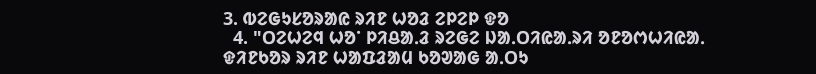3. ᱵᱮᱜᱩᱥᱚᱨᱟᱭ ᱨᱤᱱ ᱦᱚᱲ ᱮᱞᱮᱞ ᱫᱚ
  4. "ᱛᱮᱦᱮᱧ ᱦᱚᱸ ᱞᱤᱪᱟᱹᱲ ᱨᱮᱜᱮ ᱡᱟᱹᱛᱤᱭᱟᱹᱨᱤ ᱚᱱᱚᱬᱦᱤᱭᱟᱹ ᱫᱤᱱᱠᱚᱨ ᱨᱤᱱ ᱦᱟᱯᱲᱟᱢ ᱠᱚᱣᱟᱜ ᱟᱹᱛᱩ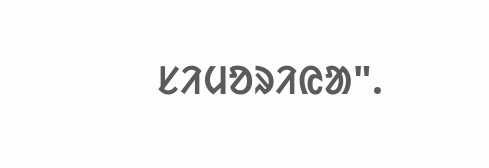ᱥᱤᱢᱚᱨᱤᱭᱟ".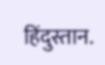हिंदुस्तान.